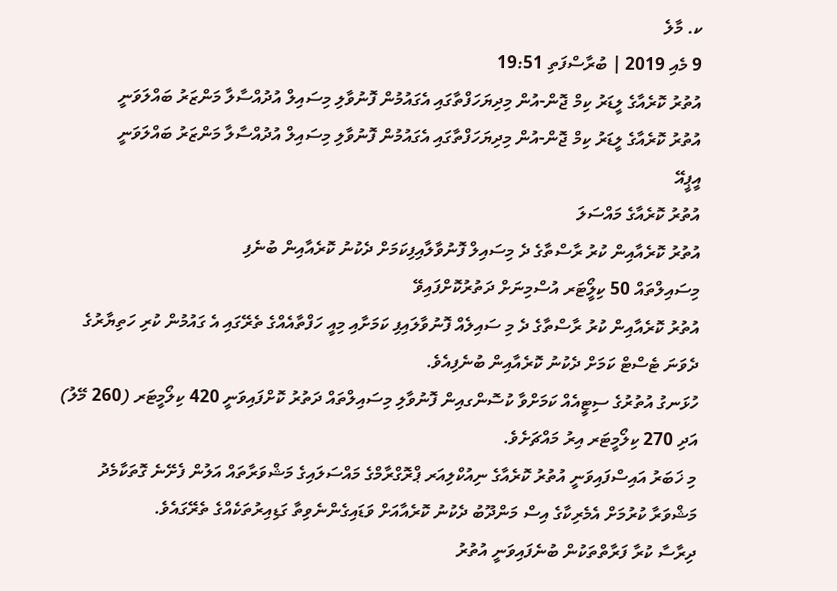ކ. މާލެ
9 މެއި 2019 | ބުރާސްފަތި 19:51
އުތުރު ކޮރެއާގެ ލީޑަރު ކިމް ޖޮން-އުން މިދިޔަހަފްތާގައި އެގައުމުން ފޮނުވާލި މިސައިލް އުދުއްސާލާ މަންޒަރު ބައްލަވަނީ
އުތުރު ކޮރެއާގެ ލީޑަރު ކިމް ޖޮން-އުން މިދިޔަހަފްތާގައި އެގައުމުން ފޮނުވާލި މިސައިލް އުދުއްސާލާ މަންޒަރު ބައްލަވަނީ
އީޕީއޭ
އުތުރު ކޮރެއާގެ މައްސަލަ
އުތުރު ކޮރެއާއިން ކުރު ރާސްތާގެ ދެ މިސައިލް ފޮނުވާލާއިފިކަމަށް ދެކުނު ކޮރެއާއިން ބުނެފި
މިސައިލްތައް 50 ކިލޯީޓަރ އުސްމިނަށް ދަތުރުކޮށްފައިވޭ
އުތުރު ކޮރެއާއިން ކުރު ރާސްތާގެ ދެ މި ސައިލެއް ފޮނުވާލައިފި ކަމަށާއި މިއީ ހަފްތާއެއްގެ ތެރޭގައި އެ ގައުމުން ކުރި ހަތިޔާރުގެ ދެވަނަ ޓެސްޓް ކަމަށް ދެކުނު ކޮރެއާއިން ބުނެފިއެވެ.
ހުޅަނގު އުތުރުގެ ސިޓީއެއް ކަމަށްވާ ކުސޮންގއިން ފޮނުވާލި މިސައިލްތައް ދަތުރު ކޮށްފައިވަނީ 420 ކިލޯމީޓަރ (260 މޭލު) އަދި 270 ކިލޯމީޓަރ އިރު މައްޗަށެވެ.
މި ޚަބަރު އައިސްފައިވަނީ އުތުރު ކޮރެއާގެ ނިއުކްލިއަރ ޕްރޮގްރާމްގެ މައްސަލައިގެ މަޝްވަރާތައް އަލުން ފެށޭނެ ގޮތަކާމެދު މަޝްވަރާ ކުރުމަށް އެމެރިކާގެ އިސް މަންދޫބު ދެކުނު ކޮރެއާއަށް ވަޑައިގެންނެވިތާ ގަޑިއިރުތަކެއްގެ ތެރޭގައެވެ.
ދިރާސާ ކުރާ ފަރާތްތަކުން ބުނެފައިވަނީ އުތުރު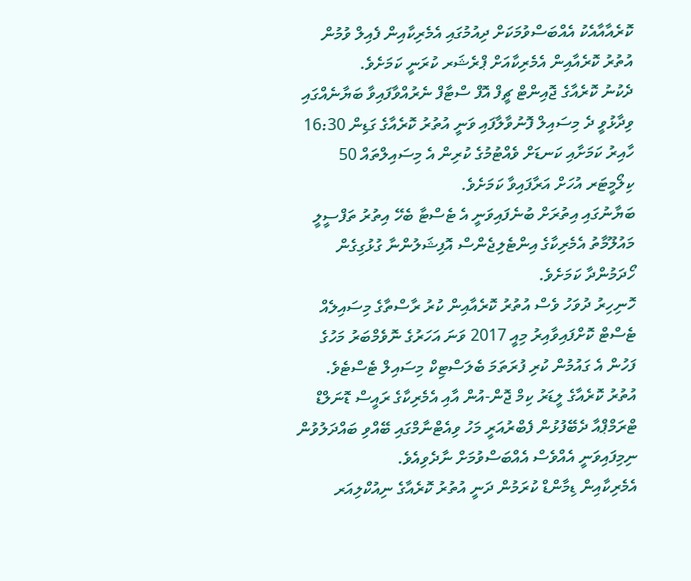ކޮރެއާއާއެކު އެއްބަސްވުމަކަށް ދިއުމުގައި އެމެރިކާއިން ފެއިލް ވުމުން އުތުރު ކޮރެއާއިން އެމެރިކާއަށް ޕްރެޝަރ ކުރަނީ ކަމަށެވެ.
ދެކުނު ކޮރެއާގެ ޖޮއިންޓް ޗީފް އޮފް ސްޓާފް ނެރުއްވާފައިވާ ބަޔާނެއްގައި ވިދާޅުވީ ދެ މިސައިލް ފޮނުވާލާފައި ވަނީ އުތުރު ކޮރެއާގެ ގަޑިން 16:30 ހާއިރު ކަމަށާއި ކަނޑަށް ވެއްޓުމުގެ ކުރިން އެ މިސައިލްތައް 50 ކިލޯމީޓަރ އުހަށް އަރާފައިވާ ކަމަށެވެ.
ބަޔާނުގައި އިތުރަށް ބުނެފައިވަނީ އެ ޓެސްޓާ ބެހޭ އިތުރު ތަފްސީލީ މައުލޫމާތު އެމެރިކާގެ އިންޓެލިޖެންސް އޮފިޝަލުންނާ ގުޅުގިގެން ހޯދަމުންދާ ކަމަށެވެ.
ހޮނިހިރު ދުވަހު ވެސް އުތުރު ކޮރެއާއިން ކުރު ރާސްތާގެ މިސައިލެއް ޓެސްޓް ކޮށްފައިވާއިރު މިއީ 2017 ވަނަ އަހަރުގެ ނޮވެމްބަރު މަހުގެ ފަހުން އެ ގައުމުން ކުރި ފުރަތަމަ ބެލަސްޓިކް މިސައިލް ޓެސްޓެވެ.
އުތުރު ކޮރެއާގެ ލީޑަރު ކިމް ޖޮން-އުން އާއި އެމެރިކާގެ ރައީސް ޑޮނަލްޑް ޓްރަމްޕްއާ ދެބޭފުޅުން ފެބްރުއަރީ މަހު ވިއެޓްނާމްގައި ބޭއްވި ބައްދަލުވުން ނިމިފައިވަނީ އެއްވެސް އެއްބަސްވުމަށް ނާދެވިއެވެ.
އެމެރިކާއިން ޑިމާންޑް ކުރަމުން ދަނީ އުތުރު ކޮރެއާގެ ނިއުކްލިއަރ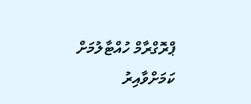ޕްރޮގްރާމް ހުއްޓާލުމަށް ކަމަށްވާއިރު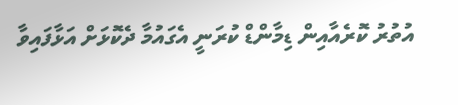އުތުރު ކޮރެއާއިން ޑިމާންޑް ކުރަނީ އެގައުމާ ދެކޮޅަށް އަޅާފައިވާ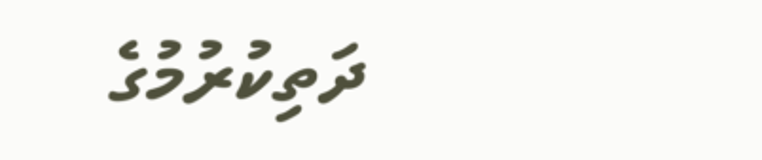ދަތިކުރުމުގެ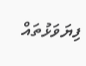ފިޔަވަޅުތައް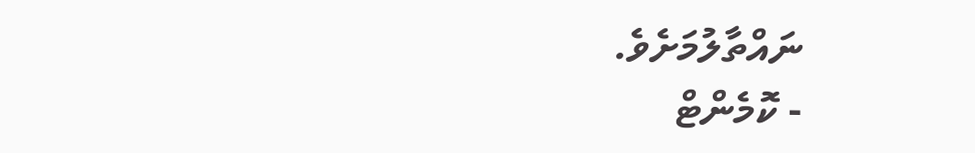ނައްތާލުމަށެވެ.
- ކޮމެންޓް